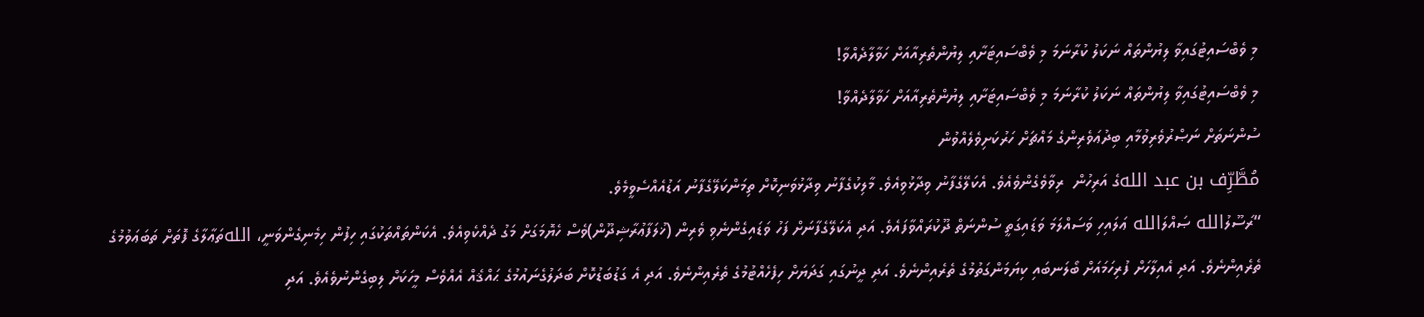މި ވެބްސައިޓުގައިވާ ލިޔުންތައް ނަކަލު ކުރާނަމަ މި ވެބްސައިޓަށާއި ލިޔުންތެރިއާއަށް ހަވާލާދެއްވާ!
މި ވެބްސައިޓުގައިވާ ލިޔުންތައް ނަކަލު ކުރާނަމަ މި ވެބްސައިޓަށާއި ލިޔުންތެރިއާއަށް ހަވާލާދެއްވާ!
ސުންނަތަށް ނަޞްރުވެރިވުމާއި ބިދުޢަވެރިންގެ މައްޗަށް ހަރުކަށިވެލެއްވުން
مُطَّرِّف بن عبد اللهގެ އަރިހުން  ރިވާވެގެންވެއެވެ. އެކަލޭގެފާނު ވިދާޅުވިއެވެ. މާލިކުގެފާނު ވިދާޅުވަނިކޮށް ތިމަންކަލޭގެފާނު އަޑުއެއްސެވީމެވެ.
“ރަސޫލުالله ޞައްލަالله ޢަލައިހި ވަސައްލަމަ ވަޑައިގަތީ ސުންނަތް ދޫކުރައްވާފައެވެ. އަދި އެކަލޭގެފާނަށް ފަހު ވަޑައިގެންނެވި ވެރިން (ޚުލަފާޢުރާޝިދޫން)ވެސް ހެޔޮމަގަށް މަގު ދެއްކެވިއެވެ. އެކަންތައްތަކުގައި ހިފުން ހިމެނިގެންވަނީ، اللهތަޢާލާގެ ފޮތަށް ތަބަޢަވުމުގެ ތެރެއިންނެވެ. އަދި އެއިލާހަށް ފުރިހަމައަށް ބޯލަނބައި ކިޔަމަންގަތުމުގެ ތެރެއިންނެވެ. އަދި ދީނުގައި ގަދަޔަށް ހިފެހެއްޓުމުގެ ތެރެއިންނެވެ. އަދި އެ ގަޑުބަޑުކޮށް ބަދަލުގެނައުމުގެ ޙައްޤެއް އެއްވެސް މީހަކަށް ލިބިގެންނުވެއެވެ. އަދި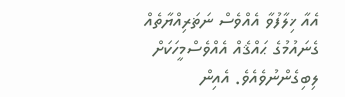އެއާ ޚިލާފުވާ އެއްވެސް ނަޡަރިއްޔާތެއް ގެނައުމުގެ ޙައްޤެއް އެއްވެސްމީހަކަށް ލިބިގެންނުވެއެވެ. އެއިން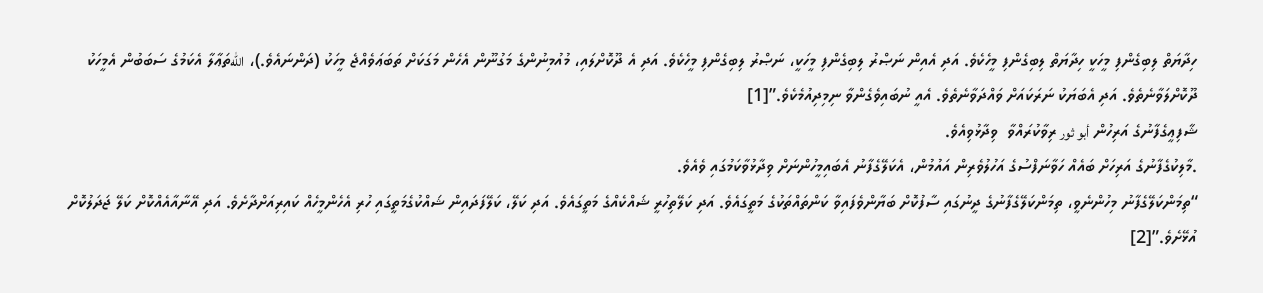ހިދާޔަތް ލިބިގެންފި މީހަކީ ހިދާޔަތް ލިބިގެންފި މީހެކެވެ. އަދި އެއިން ނަޞްރު ލިބިގެންފި މީހަކީ، ނަޞްރު ލިބިގެންފި މީހެކެވެ. އަދި އެ ދޫކޮށްލައި، މުއުމިނުންގެ މަގުނޫން އެހެން މަގަކަށް ތަބަޢަވެއްޖެ މީހަކު (ދަންނައެވެ.)، اللهތަޢާލާ އެކަމުގެ ސަބަބުން އެމީހަކު ދޫކޮށްލަވާނެތެވެ. އަދި އެބަޔަކު ނަރަކައަށް ވައްދަވާނެތެވެ. އެއީ ނުބައިވެގެންވާ ނިމިދިއުމެކެވެ.”[1]
ޝާފިޢީގެފާނުގެ އަރިހުން أبو ثور ރިވާކުރައްވާ  ވިދާޅުވިއެވެ.
.މާލިކުގެފާނުގެ އަރިހަށް ބައެއް ހަވާނަފްސުގެ އަހުލުވެރިން އައުމުން، އެކަލޭގެފާނު އެބައިމީހުންނަށް ވިދާޅުވާކަމުގައި ވެއެވެ.
“ތިމަންކަލޭގެފާނު މިހުންނެވީ، ތިމަންކަލޭގެފާނުގެ ދީނުގައި ސާފުކޮށް ބަޔާންވެފައިވާ ކަންތައްތަކުގެ މަތީގައެވެ. އަދި ކަލޭތިހުރީ ޝައްކެއްގެ މަތީގައެވެ. އަދި ކަލޭ، ކަލޭފަދައިން ޝައްކުގެމަތީގައި ހުރި އެހެންމީހެއް ކައިރިއަށްދާށެވެ. އަދި އޭނާއާއެއްކޮށް ކަލޭ ޖަދަލުކޮށް އުޅޭށެވެ.”[2]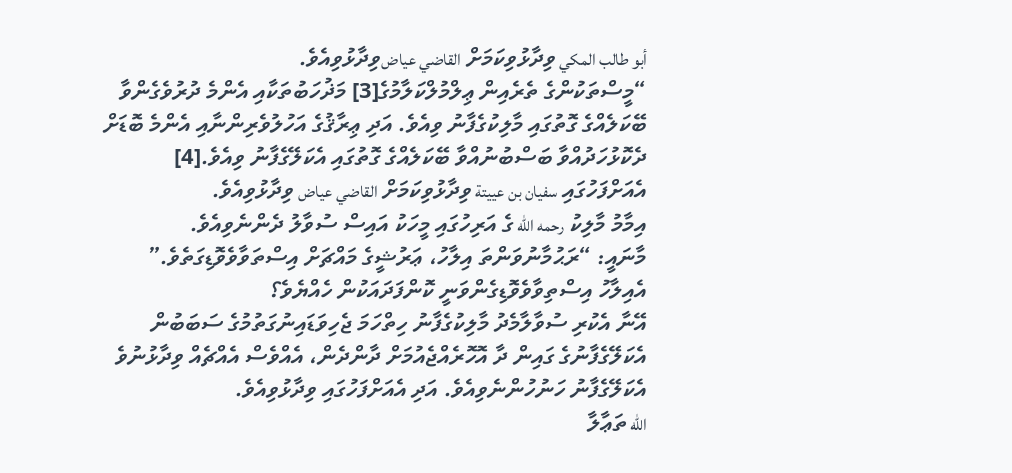أبو طالب المكي ވިދާޅުވިކަމަށް القاضي عياضވިދާޅުވިއެވެ.
“މީސްތަކުންގެ ތެރެއިން ޢިލްމުލްކަލާމުގެ[3] މަޛުހަބުތަކާއި އެންމެ ދުރުވެގެންވާ ބޭކަލެއްގެ ގޮތުގައި މާލިކުގެފާނު ވިއެވެ. އަދި ޢިރާޤުގެ އަހުލުވެރިންނާއި އެންމެ ބޮޑަށް ދެކޮޅުހަދުއްވާ ބަސްބުނުއްވާ ބޭކަލެއްގެ ގޮތުގައި އެކަލޭގެފާނު ވިއެވެ.[4]
އެއަށްފަހުގައި سفيان بن عييتة ވިދާޅުވިކަމަށް القاضي عياض ވިދާޅުވިއެވެ.
އިމާމު މާލިކު رحمه الله ގެ އަރިހުގައި މީހަކު އައިސް ސުވާލު ދެންނެވިއެވެ.
މާނައީ: “ރަޙުމާނުވަންތަ އިލާހު، ޢަރުޝީގެ މައްޗަށް އިސްތަވާވެވޮޑިގަތެވެ.”
އެއިލާހު އިސްތިވާވެވޮޑިގެންވަނީ ކޮންފަދައަކުން ހެއްޔެވެ؟
އޭނާ އެކުރި ސުވާލާމެދު މާލިކުގެފާނު ހިތްހަމަ ޖެހިވަޑައިނުގަތުމުގެ ސަބަބުން އެކަލޭގެފާނުގެ ގައިން ދާ އޮހޮރެއްޖެއުމަށް ދާންދެން، އެއްވެސް އެއްޗެއް ވިދާޅުނުވެ އެކަލޭގެފާނު ހަނުހުންނެވިއެވެ. އަދި އެއަށްފަހުގައި ވިދާޅުވިއެވެ.
الله ތަޢާލާ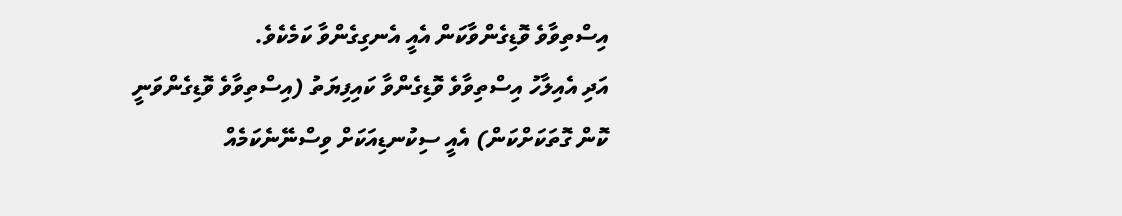އިސްތިވާވެ ވޮޑިގެންވާކަން އެއީ އެނގިގެންވާ ކަމެކެވެ.
އަދި އެއިލާހު އިސްތިވާވެ ވޮޑިގެންވާ ކައިފިޔަތު (އިސްތިވާވެ ވޮޑިގެންވަނީ ކޮން ގޮތަކަށްކަން) އެއީ ސިކުނޑިއަކަށް ވިސްނޭނެކަމެއް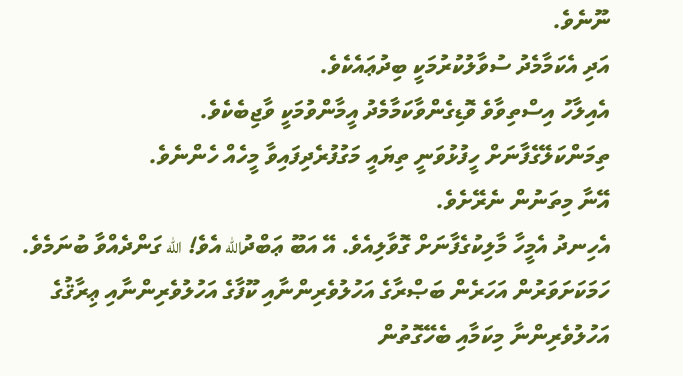ނޫނެވެ.
އަދި އެކަމާމެދު ސުވާލުކުރުމަކީ ބިދުޢައެކެވެ.
އެއިލާހު އިސްތިވާވެ ވޮޑިގެންވާކަމާމެދު އީމާންވުމަކީ ވާޖިބެކެވެ.
ތިމަންކަލޭގެފާނަށް ހީފުޅުވަނީ ތިޔައީ މަގުފުރެދިފައިވާ މީހެއް ހެންނެވެ.
އޭނާ މިތަނުން ނެރޭށެވެ.
އެހިނދު އެމީހާ މާލިކުގެފާނަށް ގޮވާލިއެވެ. އޭ އަބޫ ޢަބްދުالله އެވެ! الله ގަންދެއްވާ ބުނަމެވެ. ހަމަކަށަވަރުން އަހަރެން ބަޞްރާގެ އަހުލުވެރިންނާއި ކޫފާގެ އަހުލުވެރިންނާއި ޢިރާޤުގެ އަހުލުވެރިންނާ މިކަމާއި ބެހޭގޮތުން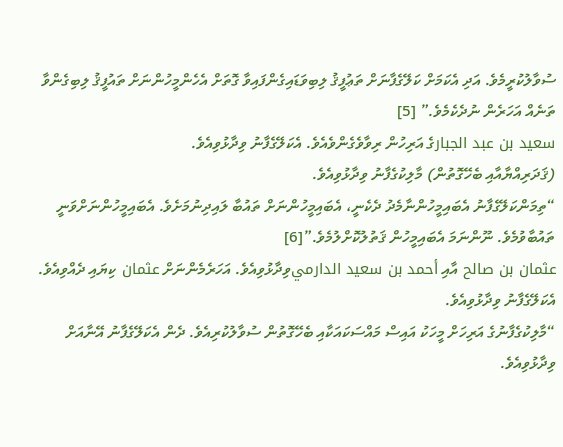ސުވާލުކުރީމެވެ. އަދި އެކަމަށް ކަލޭގެފާނަށް ތަޢުފީޤު ލިބިވަޑައިގެންފައިވާ ގޮތަށް އެހެންމީހުންނަށް ތައުފީޤު ލިބިގެންވާ ތަނެއް އަހަރެން ނުދެކެމެވެ.” [5]
سعيد بن عبد الجبارގެ އަރިހުން ރިވާވެގެންވެއެވެ. އެކަލޭގެފާނު ވިދާޅުވިއެވެ.
(ޤަދަރިއްޔާއާއި ބެހޭގޮތުން) މާލިކުގެފާނު ވިދާޅުވިއެވެ.
“ތިމަންކަލޭގެފާނު އެބައިމީހުންނާމެދު ދެކެނީ، އެބައިމީހުންނަށް ތައުބާ ލައިދިނުމަށެވެ. އެބައިމީހުންނަށްވަނީ ތައުބާވުމެވެ. ނޫންނަމަ އެބައިމީހުން ޤަތުލުކޮށްލުމެވެ.”[6]
عثمان بن صالح އާއި أحمد بن سعيد الدارميވިދާޅުވިއެވެ. އަހަރެމެންނަށް عثمان ކިޔައި ދެއްވިއެވެ. އެކަލޭގެފާނު ވިދާޅުވިއެވެ.
“މާލިކުގެފާނުގެ އަރިހަށް މީހަކު އައިސް މައްސަކައަކާއި ބެހޭގޮތުން ސުވާލުކުރިއެވެ. ދެން އެކަލޭގެފާނު އޭނާއަށް ވިދާޅުވިއެވެ.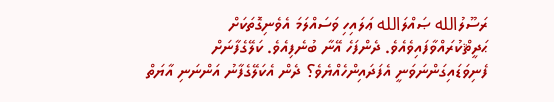ރަސޫލުالله ޞައްލަالله ޢަލައިހި ވަސައްލަމަ އެވެނިގޮތަކަށް ޙަދީޘްކުރައްވާފައިވެއެވެ. ދެންފަހެ އޭނާ ބުނެފިއެވެ. ކަލޭގެފާނަށް ފެނިވަޑައިގަންނަވަނީ އެފަދައިންހެއްޔެވެ؟ ދެން އެކަލޭގެފާނު އަންނަނި އާޔަތް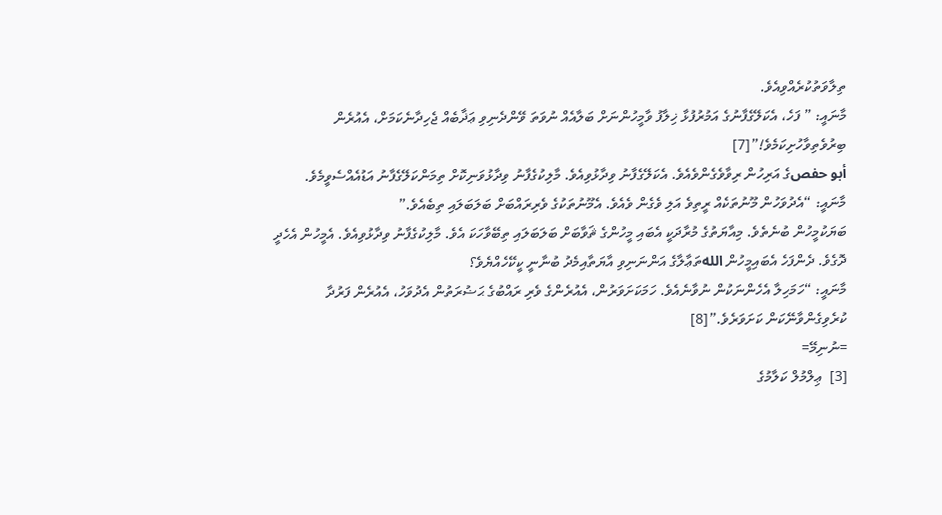ތިލާވަތުކުރެއްވިއެވެ.
މާނައީ: ” ފަހެ، އެކަލޭގެފާނުގެ އަމުރުފުޅާ ޚިލާފު ވާމީހުންނަށް ބަލާއެއް ނުވަތަ ވޭންދެނިވި ޢަޛާބެއް ޖެހިދާނެކަމަށް، އެއުރެން ބިރުވެތިވާހުށިކަމެވެ!”[7]
أبو حفصގެ އަރިހުން ރިވާވެގެންވެއެވެ. އެކަލޭގެފާނު ވިދާޅުވިއެވެ. މާލިކުގެފާނު ވިދާޅުވަނިކޮށް ތިމަންކަލޭގެފާނު އަޑުއެއްސެވީމެވެ.
މާނައީ: “އެދުވަހުން މޫނުތަކެއް ރީތިވެ އަލި ވެގެން ވެއެވެ. އެމޫނުތަކުގެ ވެރިރައްބަށް ބަލަބަލައި ތިބެއެވެ.”
ބަޔަކުމީހުން ބުނެތެވެ. މިއާޔަތުގެ މުރާދަކީ އެބައި މީހުންގެ ޘަވާބަށް ބަލަބަލައި ތިބޭވާހަކަ އެވެ. މާލިކުގެފާނު ވިދާޅުވިއެވެ. އެމީހުން އެހެދީ ދޮގެވެ. ދެންފަހެ އެބައިމީހުން اللهތަޢާލާގެ އަންނަނިވި އާޔަތާއިމެދު ބުނާނީ ކީކޭހެއްޔެވެ؟
މާނައީ: “ހަމަހިލާ އެހެންނަކުން ނުވާނެއެވެ. ހަމަކަށަވަރުން، އެއުރެންގެ ވެރި ރައްބުގެ ޙަޟުރަތުން އެދުވަހު، އެއުރެން ފަރުދާ ކުރެވިގެންވާނޭކަން ކަށަވަރެވެ.”[8]
=ނުނިމޭ=
[3]  ޢިލްމުލް ކަލާމުގެ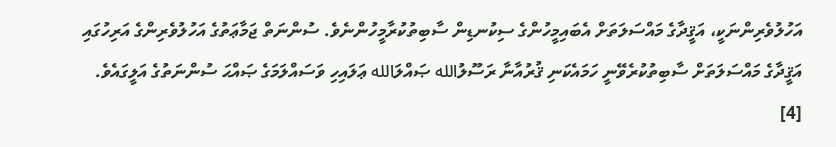އަހުލުވެރިންނަކީ، އަޤީދާގެ މައްސަލަތަށް އެބައިމީހުންގެ ސިކުނޑިން ސާބިތުކުރާމީހުންނެވެ. ސުންނަތް ޖަމާޢަތުގެ އަހުލުވެރިންގެ އަރިހުގައި އަޤީދާގެ މައްސަލަތަށް ސާބިތުކުރެވޭނީ ހަމައެކަނި ޤުރުއާނާ ރަސޫލުالله ޞައްލަالله ޢަލައިހި ވަސައްލަމަގެ ޞައްޙަ ސުންނަތުގެ އަލީގައެވެ.
[4]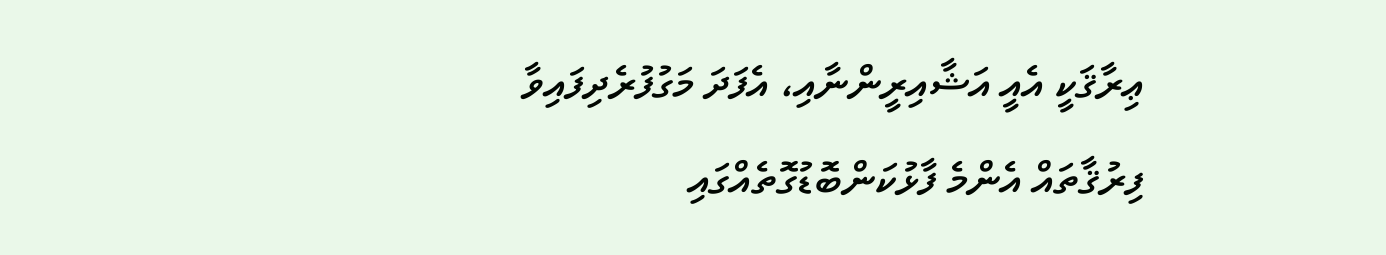ޢިރާޤަކީ އެއީ އަޝާއިރީންނާއި، އެފަދަ މަގުފުރެދިފައިވާ ފިރުޤާތައް އެންމެ ފާޅުކަންބޮޑުގޮތެއްގައި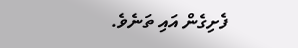ފެށިގެން އައި ތަނެވެ.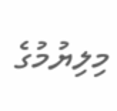މިލިޔުމުގެ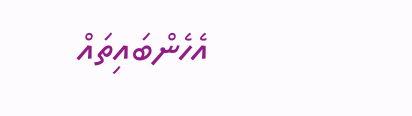އެހެންބައިތައް